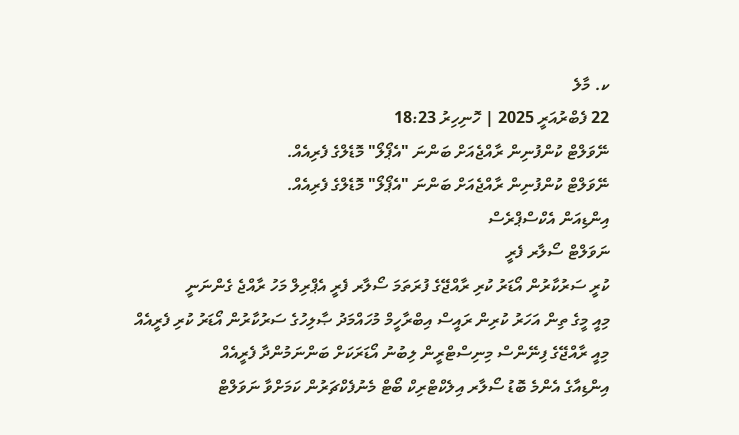ކ. މާލެ
22 ފެބްރުއަރީ 2025 | ހޮނިހިރު 18:23
ނޭވަލްޓް ކުންފުނިން ރާއްޖެއަށް ބަންނަ "އެޕޯލޯ" މޮޑެލްގެ ފެރިއެއް.
ނޭވަލްޓް ކުންފުނިން ރާއްޖެއަށް ބަންނަ "އެޕޯލޯ" މޮޑެލްގެ ފެރިއެއް.
އިންޑިއަން އެކްސްޕްރެސް
ނަވަލްޓް ސޯލާރ ފެރީ
ކުރީ ސަރުކާރުން އޯޑަރު ކުރި ރާއްޖޭގެ ފުރަތަމަ ސޯލާރ ފެރީ އެޕްރިލް މަހު ރާއްޖެ ގެންނަނީ
މިއީ މީގެ ތިން އަހަރު ކުރިން ރައީސް އިބްރާހީމް މުހައްމަދު ޞާލިހުގެ ސަރުކާރުން އޯޑަރު ކުރި ފެރީއެއް
މިއީ ރާއްޖޭގެ ފިނޭންސް މިނިސްޓްރީން ލިބުނު އޯޑަރަކަށް ބަންނަމުންދާ ފެރީއެއް
އިންޑިއާގެ އެންމެ ބޮޑު ސޯލާރ އިލެކްޓްރިކް ބޯޓް މެނުފެކްޗަރުން ކަމަށްވާ ނަވަލްޓް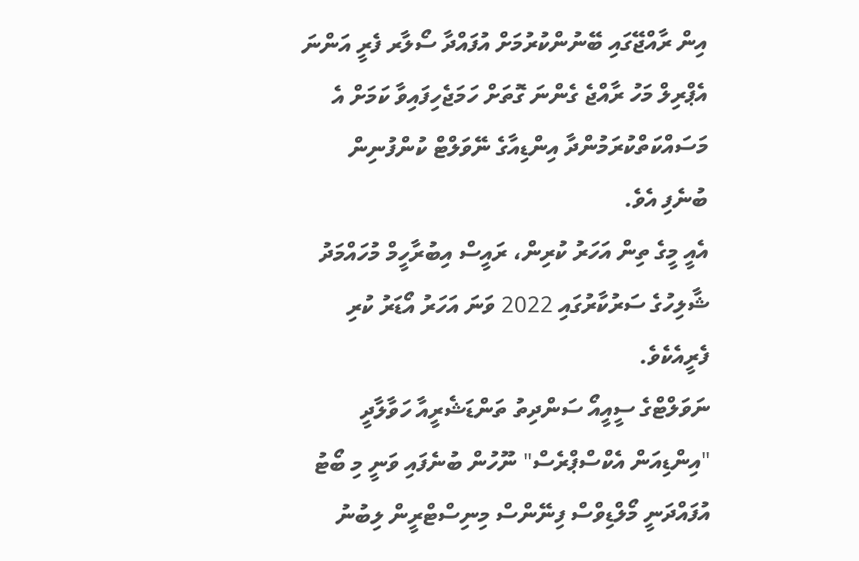އިން ރާއްޖޭގައި ބޭނުންކުރުމަށް އުފައްދާ ސޯލާރ ފެރީ އަންނަ އެޕްރިލް މަހު ރާއްޖެ ގެންނަ ގޮތަށް ހަމަޖެހިފައިވާ ކަމަށް އެ މަސައްކަތްކުރަމުންދާ އިންޑިއާގެ ނޭވަލްޓް ކުންފުނިން ބުނެފި އެވެ.
އެއީ މީގެ ތިން އަހަރު ކުރިން، ރައީސް އިބުރާހީމް މުހައްމަދު ޝާލިހުގެ ސަރުކާރުގައި 2022 ވަނަ އަހަރު އޯޑަރު ކުރި ފެރީއެކެވެ.
ނަވަލްޓްގެ ސީއީއޯ ސަންދިތު ތަންޑަޝެރީއާ ހަވާލާދީ "އިންޑިއަން އެކްސްޕްރެސް" ނޫހުން ބުނެފައި ވަނީ މި ބޯޓު އުފައްދަނީ މޯލްޑިވްސް ފިނޭންސް މިނިސްޓްރީން ލިބުނު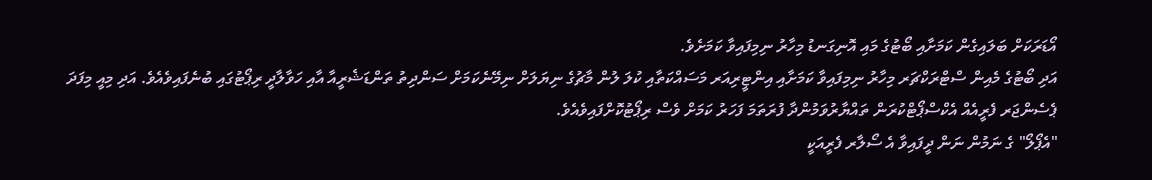އޯޑަރަކަށް ބަލައިގެން ކަމަށާއި ބޯޓުގެ މައި އޮނިގަނޑު މިހާރު ނިމިފައިވާ ކަމަށެވެ.
އަދި ބޯޓުގެ މެއިން ސްޓްރަކްޗަރ މިހާރު ނިމިފައިވާ ކަމަށާއި އިންޓީރިއަރ މަސައްކަތާއި ކުލަ ލުން މާޗުގެ ނިޔަލަށް ނިމޭނެކަމަށް ސަންދިތު ތަންޑަޝެރީއާ އާއި ހަވާލާދީ ރިޕޯޓުގައި ބުނެފައިވެއެވެ. އަދި މިއީ މިފަދަ ޕެސެންޖަރ ފެރީއެއް އެކްސްޕޯޓްކުރަން ތައްޔާރުވަމުންދާ ފުރަތަމަ ފަހަރު ކަމަށް ވެސް ރިޕޯޓުކޮށްފައިވެއެވެ.
"އެޕޯލޯ" ގެ ނަމުން ނަން ދީފައިވާ އެ ސޯލާރ ފެރީއަކީ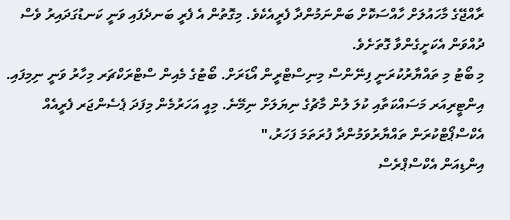ރާއްޖޭގެ މާހައުލަށް ހާއްސަކޮށް ބަންނަމުންދާ ފެރީއެކެވެ. މިގޮތުން އެ ފެރީ ބަނދެފައި ވަނީ ކަނޑުގަދައިރު ވެސް ދުއްވަން އެކަށީގެންވާ ގޮތަށެވެ.
މި ބޯޓު މި ތައްޔާރުކުރަނީ ފިނޭންސް މިނިސްޓްރީން އޯޑަރަށް. ބޯޓުގެ މެއިން ސްޓްރަކްޗަރ މިހާރު ވަނީ ނިމިފައި. އިންޓީރިއަރ މަސައްކަތާއި ކުލަ ލުން މާޗުގެ ނިޔަލަށް ނިމޭނެ. މިއީ އަހަރުމެން މިފަދަ ޕެސެންޖަރ ފެރީއެއް އެކްސްޕޯޓްކުރަން ތައްޔާރުވަމުންދާ ފުރަތަމަ ފަހަރު،"
އިންޑިއަން އެކްސްޕްރެސް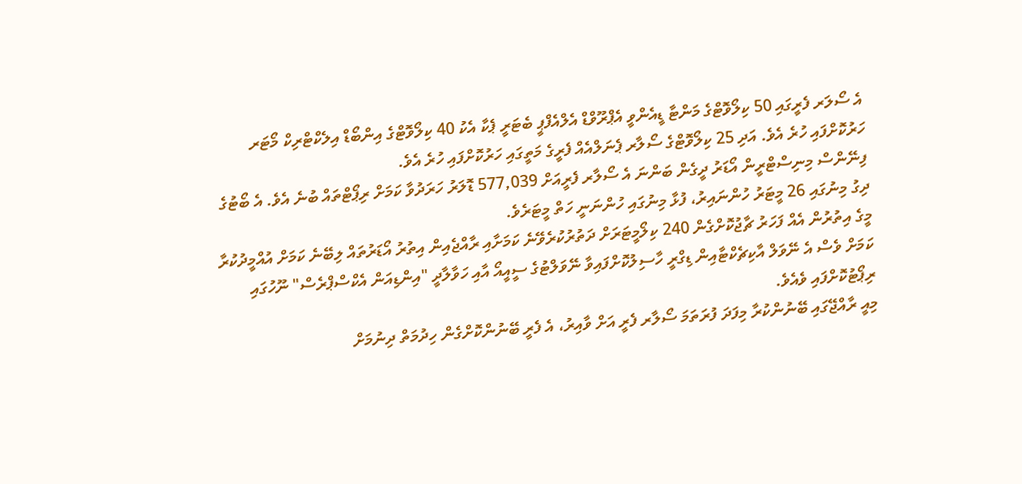އެ ސޯލަރ ފެރީގައި 50 ކިލޯވޮޓްގެ މަންޓާ ޑީއެންވީ އެޕްރޫވްޑް އެލްއެފްޕީ ބެޓަރީ ޕެކާ އެކު 40 ކިލޯވޮޓްގެ އިންބޯޑް އިލެކްޓްރިކް މޯޓަރ ހަރުކޮށްފައި ހުރެ އެވެ. އަދި 25 ކިލޯވޮޓްގެ ސޯލާރ ޕެނަލްއެއް ފެރީގެ މަތީގައި ހަރުކޮށްފައި ހުރެ އެވެ.
ފިނޭންސް މިނިސްޓްރީން އޯޑަރު ދީގެން ބަންނަ އެ ސޯލާރ ފެރީއަށް 577,039 ޑޮލަރު ހަރަދުވާ ކަމަށް ރިޕޯޓްތައް ބުނެ އެވެ. އެ ބޯޓުގެ ދިގު މިނުގައި 26 މީޓަރު ހުންނައިރު، ފުޅާ މިނުގައި ހުންނަނީ ހަތް މީޓަރެވެ.
މީގެ އިތުރުން އެއް ފަހަރު ޗާޖުކޮށްގެން 240 ކިލޯމީޓަރަށް ދަތުރުކުރެވޭނެ ކަމަށާއި ރާއްޖެއިން އިތުރު އޯޑަރުތައް ލިބޭނެ ކަމަށް އުއްމީދުކުރާ ކަމަށް ވެސް އެ ނޭވަލް އާކިޗެކްޓާއިން ޑިގްރީ ހާސިލުކޮށްފައިވާ ނޭވަލްޓުގެ ސީއީއޯ އާއި ހަވާލާދީ "އިންޑިއަން އެކްސްޕްރެސް" ނޫހުގައި ރިޕޯޓުކޮށްފައި ވެއެވެ.
މިއީ ރާއްޖޭގައި ބޭނުންކުރާ މިފަދަ ފުރަތަމަ ސޯލާރ ފެރީ އަށް ވާއިރު، އެ ފެރީ ބޭނުންކޮށްގެން ހިދުމަތް ދިނުމަށް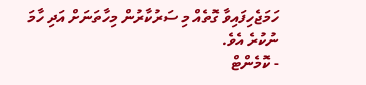ހަމަޖެހިފައިވާ ގޮތެއް މި ސަރުކާރުން މިހާތަނަށް އަދި ހާމަ ނުކުރެ އެވެ.
- ކޮމެންޓް